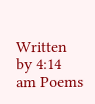Written by 4:14 am Poems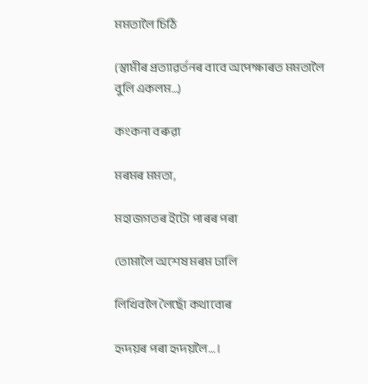মমতালৈ চিঠি

(স্বামীৰ প্ৰত্যাৱৰ্তনৰ বাবে অপেক্ষাৰত মমতালৈ বুলি একলম…)

কংকনা বৰুৱা

মৰমৰ মমতা,

মহাজগতৰ ইটো পাৰৰ পৰা

তোমালৈ অশেষ মৰম ঢালি

লিখিবলৈ লৈছোঁ কথাবোৰ

হৃদয়ৰ পৰা হৃদয়লৈ…।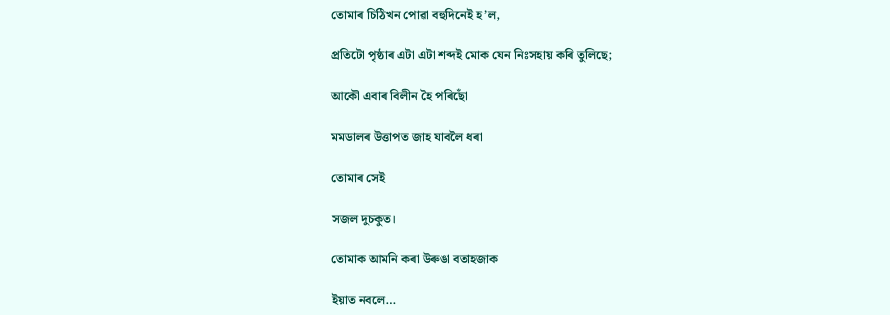তোমাৰ চিঠিখন পোৱা বহুদিনেই হ’ল,

প্ৰতিটো পৃষ্ঠাৰ এটা এটা শব্দই মোক যেন নিঃসহায় কৰি তুলিছে;

আকৌ এবাৰ বিলীন হৈ পৰিছোঁ

মমডালৰ উত্তাপত জাহ যাবলৈ ধৰা

তোমাৰ সেই

সজল দুচকুত।

তোমাক আমনি কৰা উৰুঙা বতাহজাক

ইয়াত নবলে…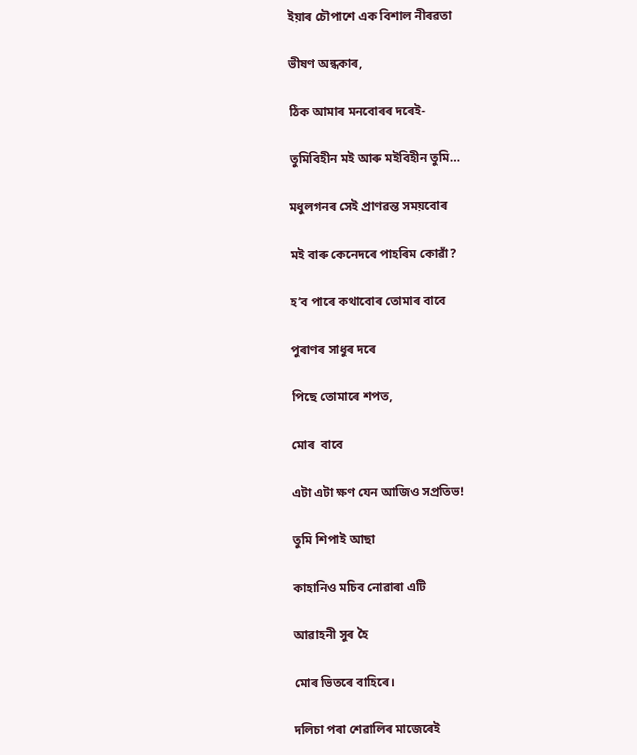ইয়াৰ চৌপাশে এক বিশাল নীৰৱতা

ভীষণ অন্ধকাৰ,

ঠিক আমাৰ মনবোৰৰ দৰেই-

তুমিবিহীন মই আৰু মইবিহীন তুমি…

মধুলগনৰ সেই প্ৰাণৱন্ত সময়বোৰ

মই বাৰু কেনেদৰে পাহৰিম কোৱাঁ?

হ’ব পাৰে কথাবোৰ তোমাৰ বাবে

পুৰাণৰ সাধুৰ দৰে

পিছে তোমাৰে শপত,

মোৰ  বাবে

এটা এটা ক্ষণ যেন আজিও সপ্ৰতিভ!

তুমি শিপাই আছা

কাহানিও মচিব নোৱাৰা এটি

আৱাহনী সুৰ হৈ

মোৰ ভিতৰে বাহিৰে।

দলিচা পৰা শেৱালিৰ মাজেৰেই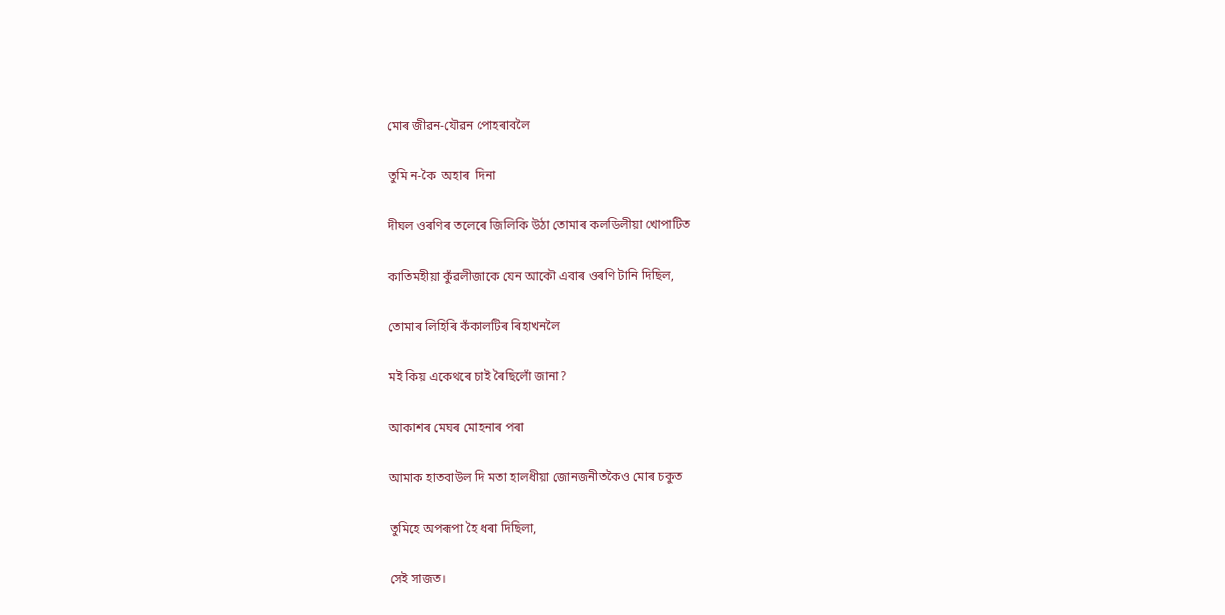মোৰ জীৱন-যৌৱন পোহৰাবলৈ

তুমি ন-কৈ  অহাৰ  দিনা

দীঘল ওৰণিৰ তলেৰে জিলিকি উঠা তোমাৰ কলডিলীয়া খোপাটিত

কাতিমহীয়া কুঁৱলীজাকে যেন আকৌ এবাৰ ওৰণি টানি দিছিল,

তোমাৰ লিহিৰি কঁকালটিৰ ৰিহাখনলৈ

মই কিয় একেথৰে চাই ৰৈছিলোঁ জানা?

আকাশৰ মেঘৰ মোহনাৰ পৰা

আমাক হাতবাউল দি মতা হালধীয়া জোনজনীতকৈও মোৰ চকুত

তুমিহে অপৰূপা হৈ ধৰা দিছিলা,

সেই সাজত।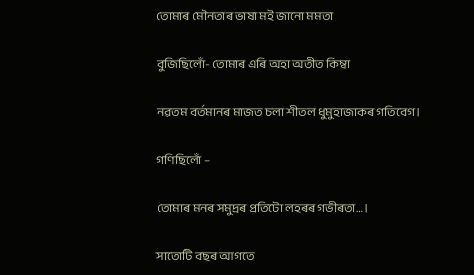তোমাৰ মৌনতাৰ ভাষা মই জানো মমতা

বুজিছিলোঁ- তোমাৰ এৰি অহা অতীত কিম্বা

নৱতম বৰ্তমানৰ মাজত চলা শীতল ধুমুহাজাকৰ গতিবেগ।

গণিছিলোঁ –

তোমাৰ মনৰ সমুদ্ৰৰ প্ৰতিটো লহৰৰ গভীৰতা…।

সাতোটি বছৰ আগতে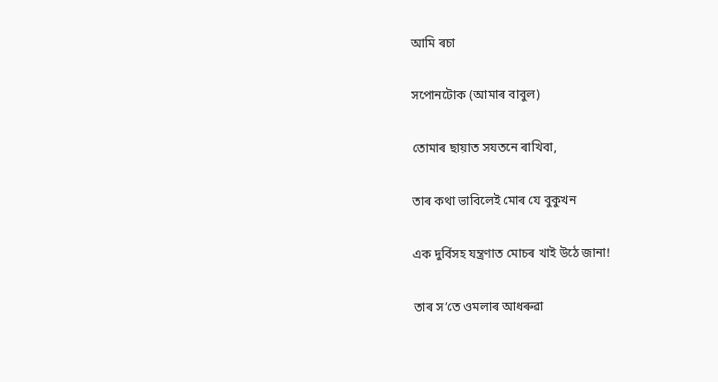আমি ৰচা

সপোনটোক (আমাৰ বাবুল)

তোমাৰ ছায়াত সযতনে ৰাখিবা,

তাৰ কথা ভাবিলেই মোৰ যে বুকুখন

এক দুৰ্বিসহ যন্ত্ৰণাত মোচৰ খাই উঠে জানা!

তাৰ স’তে ওমলাৰ আধৰুৱা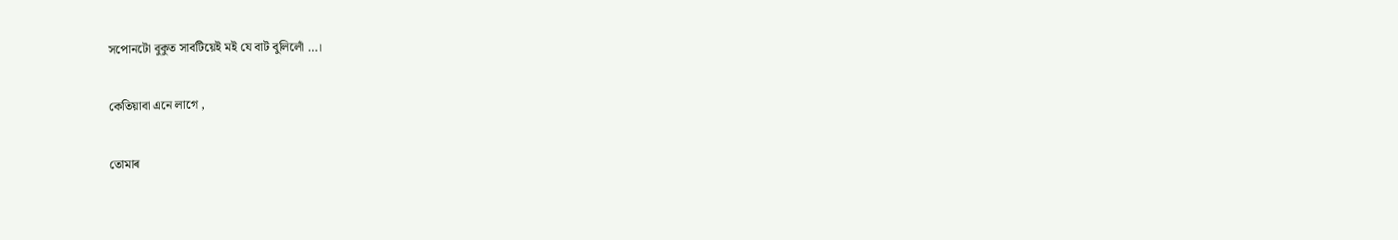সপোনটো বুকুত সাবটিয়েই মই যে বাট বুলিলোঁ …।

কেতিয়াবা এনে লাগে ,

তোমাৰ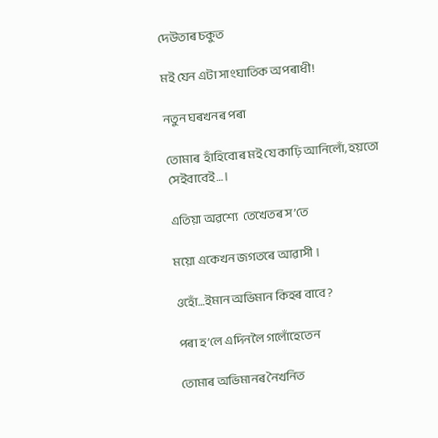দেউতাৰ চকুত

মই যেন এটা সাংঘাতিক অপৰাধী!

নতুন ঘৰখনৰ পৰা

তোমাৰ  হাঁহিবোৰ মই যে কাঢ়ি আনিলোঁ, হয়তো সেইবাবেই…।

এতিয়া অৱশ্যে  তেখেতৰ স’তে

ময়ো একেখন জগতৰে আৱাসী ।

ওহোঁ…ইমান অভিমান কিহৰ বাবে?

পৰা হ’লে এদিনলৈ গলোঁহেতেন

তোমাৰ অভিমানৰ নৈখনিত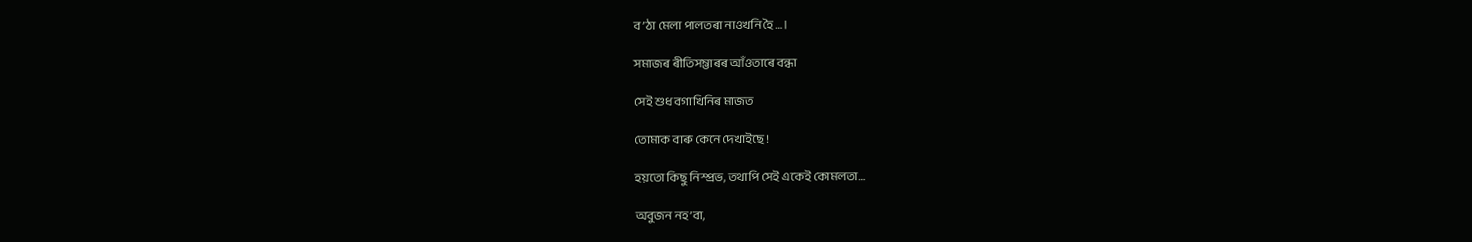ব’ঠা মেলা পালতৰা নাওখনি হৈ…।

সমাজৰ ৰীতিসম্ভাৰৰ আঁওতাৰে বন্ধা

সেই শুধ বগাখিনিৰ মাজত

তোমাক বাৰু কেনে দেখাইছে !

হয়তো কিছু নিস্প্ৰভ, তথাপি সেই একেই কোমলতা…

অবুজন নহ’বা,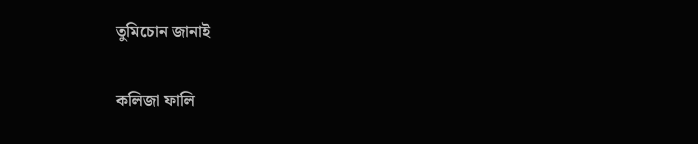তুমিচোন জানাই

কলিজা ফালি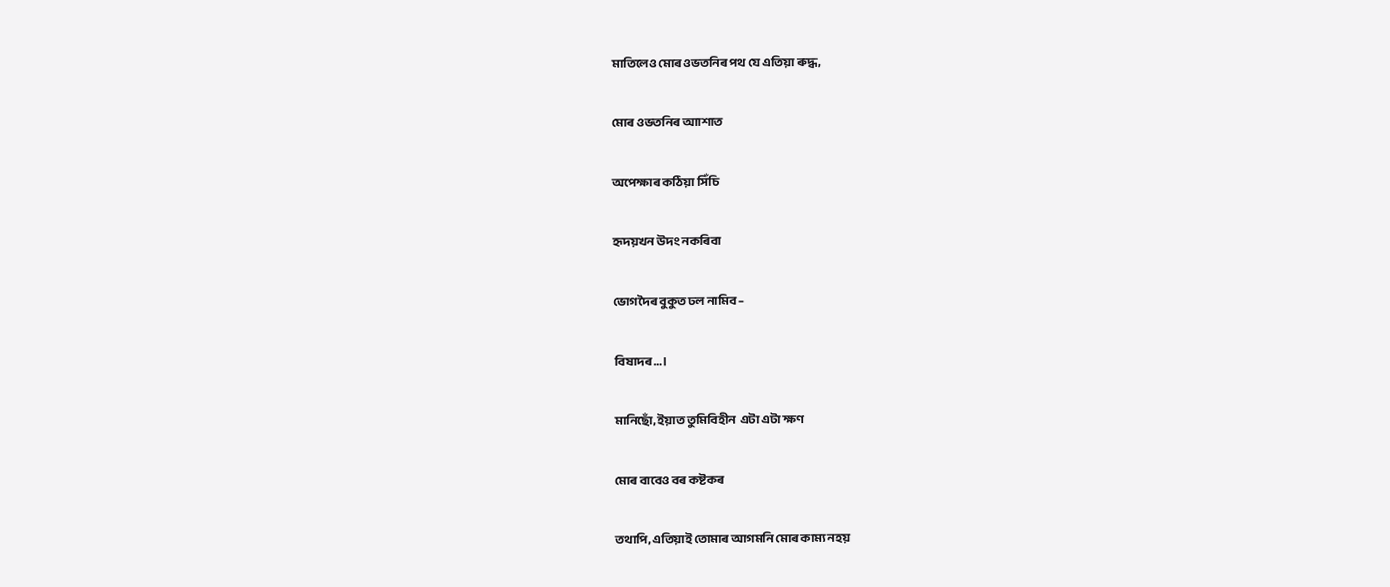মাতিলেও মোৰ ওভতনিৰ পথ যে এতিয়া ৰুদ্ধ,

মোৰ ওভতনিৰ আাশাত

অপেক্ষাৰ কঠিয়া সিঁচি

হৃদয়খন উদং নকৰিবা

ভোগদৈৰ বুকুত ঢল নামিব –

বিষাদৰ…।

মানিছোঁ, ইয়াত তুমিবিহীন  এটা এটা ক্ষণ

মোৰ বাবেও বৰ কষ্টকৰ

তথাপি, এতিয়াই তোমাৰ আগমনি মোৰ কাম্য নহয়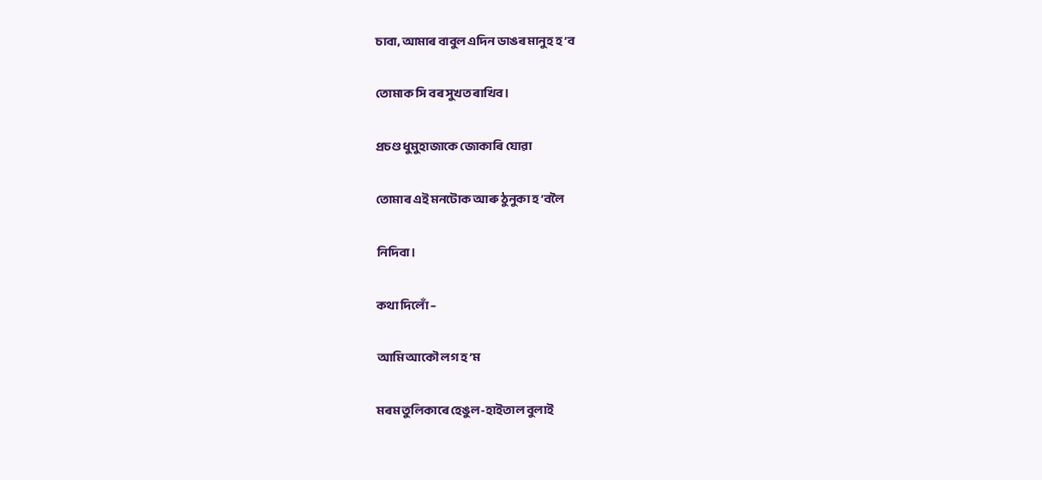চাবা, আমাৰ বাবুল এদিন ডাঙৰ মানুহ হ’ব

তোমাক সি বৰ সুখত ৰাখিব।

প্ৰচণ্ড ধুমুহাজাকে জোকাৰি যোৱা

তোমাৰ এই মনটোক আৰু ঠুনুকা হ’বলৈ

নিদিবা।

কথা দিলোঁ –

আমি আকৌ লগ হ’ম

মৰম তুলিকাৰে হেঙুল-হাইতাল বুলাই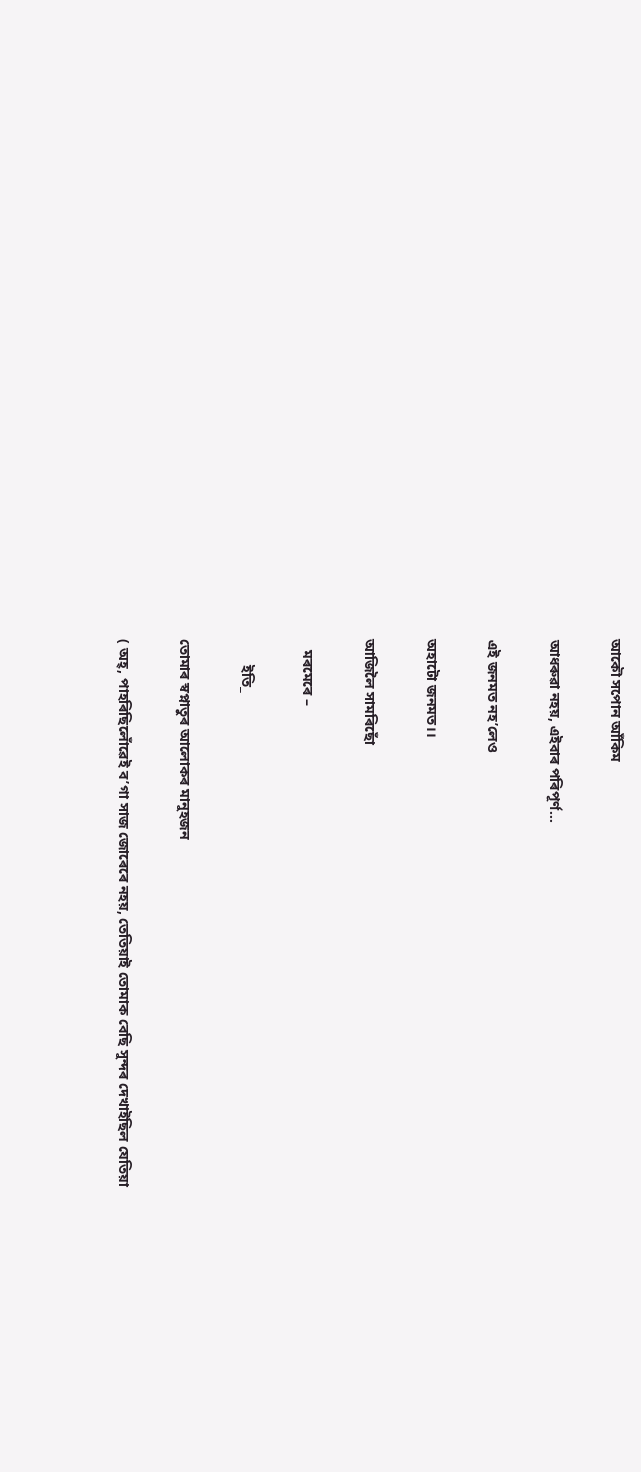আকৌ সপোন আঁকিম

আধৰুৱা নহয়, এইবাৰ পৰিপূৰ্ণ…

এই জনমত নহ’লেও

অহাটো জনমত।।

আজিলৈ সামৰিছোঁ

   মৰমেৰে –

       ইতি_

তোমাৰ স্বপ্নাতুৰ আলোকৰ মানুহজন

( অহ্‌, পাহৰিছিলোঁৱেই ব’গা সাজ জোৰেৰে নহয়, তেতিয়াই তোমাক বেছি সুন্দৰ দেখাইছিল যেতিয়া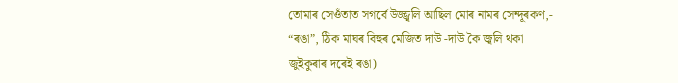তোমাৰ সেওঁতাত সগৰ্বে উজ্জ্বলি আছিল মোৰ নামৰ সেন্দূৰকণ,- “ৰঙা”, ঠিক মাঘৰ বিহুৰ মেজিত দাউ -দাউ কৈ জ্বলি থকা জুইকুৰাৰ দৰেই ৰঙা)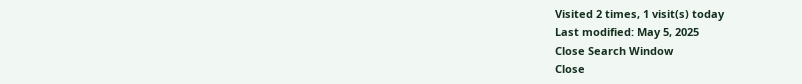Visited 2 times, 1 visit(s) today
Last modified: May 5, 2025
Close Search Window
Close